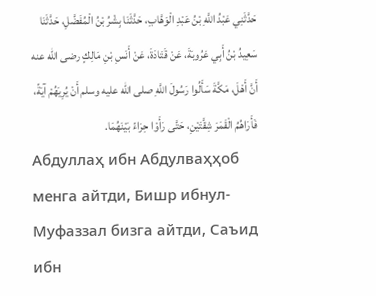حَدَّثَنِي عَبْدُ اللَّهِ بْنُ عَبْدِ الْوَهَّابِ، حَدَّثَنَا بِشْرُ بْنُ الْمُفَضَّلِ، حَدَّثَنَا سَعِيدُ بْنُ أَبِي عَرُوبَةَ، عَنْ قَتَادَةَ، عَنْ أَنَسِ بْنِ مَالِكٍ رضى الله عنه أَنَّ أَهْلَ، مَكَّةَ سَأَلُوا رَسُولَ اللَّهِ صلى الله عليه وسلم أَنْ يُرِيَهُمْ آيَةً، فَأَرَاهُمُ الْقَمَرَ شِقَّتَيْنِ، حَتَّى رَأَوْا حِرَاءً بَيْنَهُمَا.
Абдуллаҳ ибн Абдулваҳҳоб менга айтди, Бишр ибнул-Муфаззал бизга айтди, Саъид ибн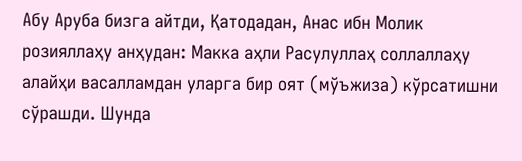Абу Аруба бизга айтди, Қатодадан, Анас ибн Молик розияллаҳу анҳудан: Макка аҳли Расулуллаҳ соллаллаҳу алайҳи васалламдан уларга бир оят (мўъжиза) кўрсатишни сўрашди. Шунда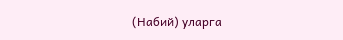(Набий) уларга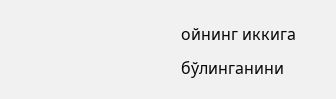ойнинг иккига бўлинганини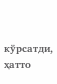кўрсатди, ҳатто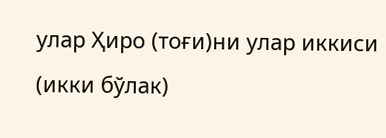улар Ҳиро (тоғи)ни улар иккиси (икки бўлак)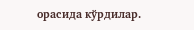орасида кўрдилар.